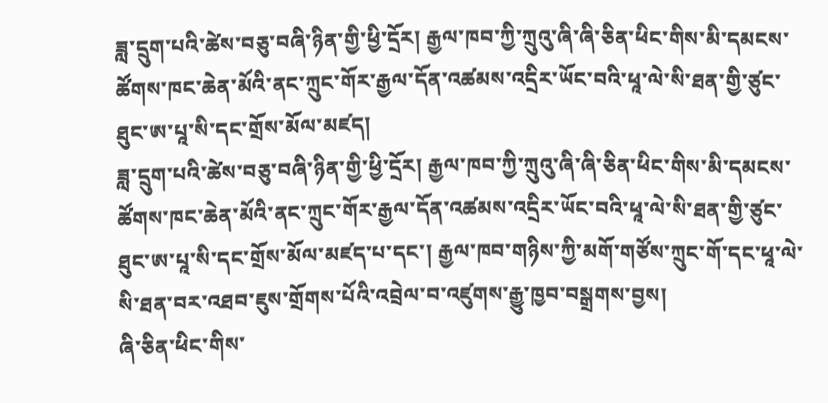ཟླ་དྲུག་པའི་ཚེས་བཅུ་བཞི་ཉིན་གྱི་ཕྱི་དྲོར། རྒྱལ་ཁབ་ཀྱི་ཀྲུའུ་ཞི་ཞི་ཅིན་ཕིང་གིས་མི་དམངས་ཚོགས་ཁང་ཆེན་མོའི་ནང་ཀྲུང་གོར་རྒྱལ་དོན་འཚམས་འདྲིར་ཡོང་བའི་ཕཱ་ལེ་སི་ཐན་གྱི་ཙུང་ཐུང་ཨ་པཱ་སི་དང་གྲོས་མོལ་མཛད།
ཟླ་དྲུག་པའི་ཚེས་བཅུ་བཞི་ཉིན་གྱི་ཕྱི་དྲོར། རྒྱལ་ཁབ་ཀྱི་ཀྲུའུ་ཞི་ཞི་ཅིན་ཕིང་གིས་མི་དམངས་ཚོགས་ཁང་ཆེན་མོའི་ནང་ཀྲུང་གོར་རྒྱལ་དོན་འཚམས་འདྲིར་ཡོང་བའི་ཕཱ་ལེ་སི་ཐན་གྱི་ཙུང་ཐུང་ཨ་པཱ་སི་དང་གྲོས་མོལ་མཛད་པ་དང་། རྒྱལ་ཁབ་གཉིས་ཀྱི་མགོ་གཙོས་ཀྲུང་གོ་དང་ཕཱ་ལེ་སི་ཐན་བར་འཐབ་ཇུས་གྲོགས་པོའི་འབྲེལ་བ་འཛུགས་རྒྱུ་ཁྱབ་བསྒྲགས་བྱས།
ཞི་ཅིན་ཕིང་གིས་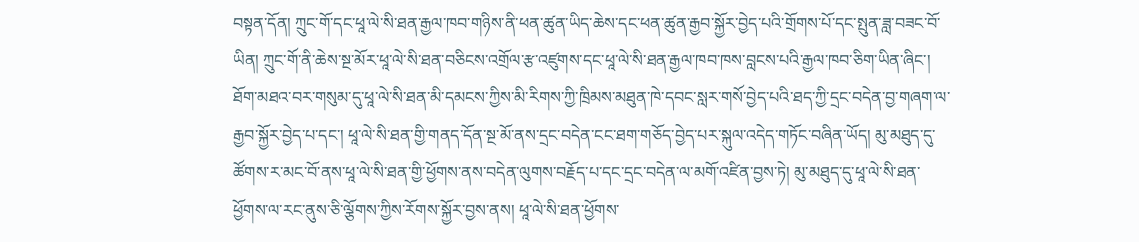བསྟན་དོན། ཀྲུང་གོ་དང་ཕཱ་ལེ་སི་ཐན་རྒྱལ་ཁབ་གཉིས་ནི་ཕན་ཚུན་ཡིད་ཆེས་དང་ཕན་ཚུན་རྒྱབ་སྐྱོར་བྱེད་པའི་གྲོགས་པོ་དང་སྤུན་ཟླ་བཟང་བོ་ཡིན། ཀྲུང་གོ་ནི་ཆེས་སྔ་མོར་ཕཱ་ལེ་སི་ཐན་བཅིངས་འགྲོལ་རྩ་འཛུགས་དང་ཕཱ་ལེ་སི་ཐན་རྒྱལ་ཁབ་ཁས་བླངས་པའི་རྒྱལ་ཁབ་ཅིག་ཡིན་ཞིང་། ཐོག་མཐའ་བར་གསུམ་དུ་ཕཱ་ལེ་སི་ཐན་མི་དམངས་ཀྱིས་མི་རིགས་ཀྱི་ཁྲིམས་མཐུན་ཁེ་དབང་སླར་གསོ་བྱེད་པའི་ཐད་ཀྱི་དྲང་བདེན་བྱ་གཞག་ལ་རྒྱབ་སྐྱོར་བྱེད་པ་དང་། ཕཱ་ལེ་སི་ཐན་གྱི་གནད་དོན་སྔ་མོ་ནས་དྲང་བདེན་ངང་ཐག་གཅོད་བྱེད་པར་སྐུལ་འདེད་གཏོང་བཞིན་ཡོད། མུ་མཐུད་དུ་ཚོགས་ར་མང་བོ་ནས་ཕཱ་ལེ་སི་ཐན་གྱི་ཕྱོགས་ནས་བདེན་ལུགས་བརྗོད་པ་དང་དྲང་བདེན་ལ་མགོ་འཛིན་བྱས་ཏེ། མུ་མཐུད་དུ་ཕཱ་ལེ་སི་ཐན་ཕྱོགས་ལ་རང་ནུས་ཅི་ལྕོགས་ཀྱིས་རོགས་སྐྱོར་བྱས་ནས། ཕཱ་ལེ་སི་ཐན་ཕྱོགས་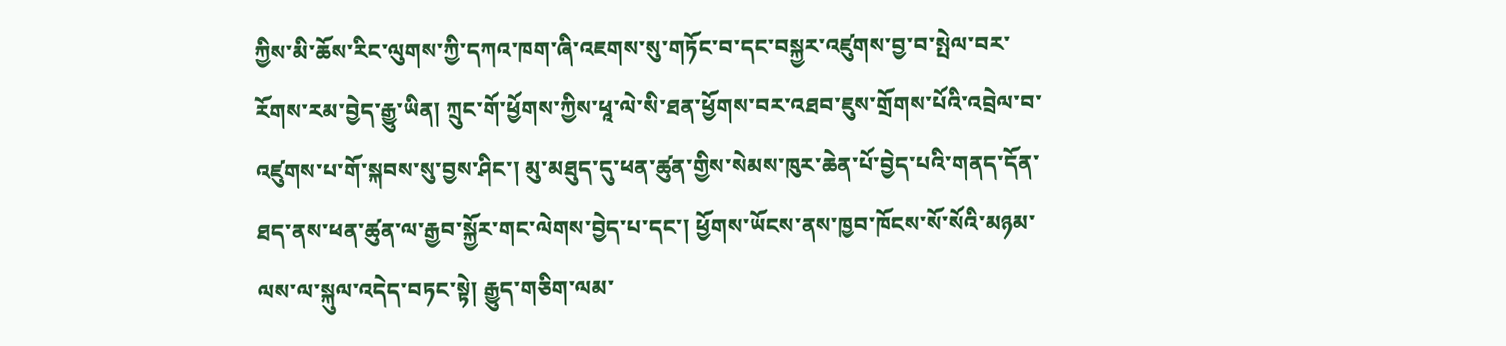ཀྱིས་མི་ཆོས་རིང་ལུགས་ཀྱི་དཀའ་ཁག་ཞི་འཇགས་སུ་གཏོང་བ་དང་བསྐྱར་འཛུགས་བྱ་བ་སྤེལ་བར་རོགས་རམ་བྱེད་རྒྱུ་ཡིན། ཀྲུང་གོ་ཕྱོགས་ཀྱིས་ཕཱ་ལེ་སི་ཐན་ཕྱོགས་བར་འཐབ་ཇུས་གྲོགས་པོའི་འབྲེལ་བ་འཛུགས་པ་གོ་སྐབས་སུ་བྱས་ཤིང་། མུ་མཐུད་དུ་ཕན་ཚུན་གྱིས་སེམས་ཁུར་ཆེན་པོ་བྱེད་པའི་གནད་དོན་ཐད་ནས་ཕན་ཚུན་ལ་རྒྱབ་སྐྱོར་གང་ལེགས་བྱེད་པ་དང་། ཕྱོགས་ཡོངས་ནས་ཁྱབ་ཁོངས་སོ་སོའི་མཉམ་ལས་ལ་སྐུལ་འདེད་བཏང་སྟེ། རྒྱུད་གཅིག་ལམ་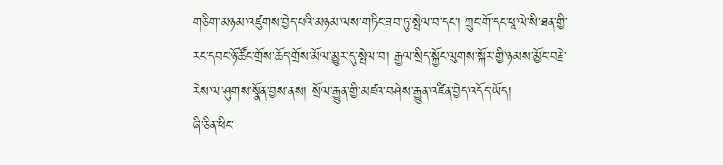གཅིག་མཉམ་འཛུགས་བྱེད་པའི་མཉམ་ལས་གཏིང་ཟབ་ཏུ་སྤེལ་བ་དང་། ཀྲུང་གོ་དང་ཕཱ་ལེ་སི་ཐན་གྱི་རང་དབང་ཉོ་ཚོང་གྲོས་ཆོད་གྲོས་མོལ་མྱུར་དུ་སྤེལ་བ། རྒྱལ་སྲིད་སྐྱོང་ལུགས་སྐོར་གྱི་ཉམས་མྱོང་བརྗེ་རེས་ལ་ཤུགས་སྣོན་བྱས་ནས། སྲོལ་རྒྱུན་གྱི་མཛའ་བཤེས་རྒྱུན་འཛིན་བྱེད་འདོད་ཡོད།
ཞི་ཅིན་ཕིང་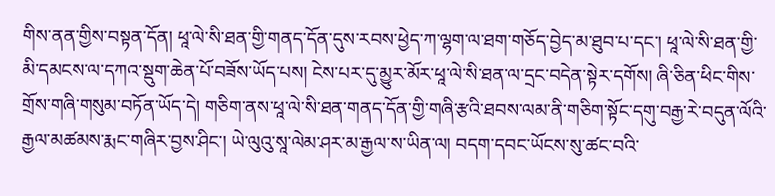གིས་ནན་གྱིས་བསྟན་དོན། ཕཱ་ལེ་སི་ཐན་གྱི་གནད་དོན་དུས་རབས་ཕྱེད་ཀ་ལྷག་ལ་ཐག་གཅོད་བྱེད་མ་ཐུབ་པ་དང་། ཕཱ་ལེ་སི་ཐན་གྱི་མི་དམངས་ལ་དཀའ་སྡུག་ཆེན་པོ་བཟོས་ཡོད་པས། ངེས་པར་དུ་མྱུར་མོར་ཕཱ་ལེ་སི་ཐན་ལ་དྲང་བདེན་སྟེར་དགོས། ཞི་ཅིན་ཕིང་གིས་གྲོས་གཞི་གསུམ་བཏོན་ཡོད་དེ། གཅིག་ནས་ཕཱ་ལེ་སི་ཐན་གནད་དོན་གྱི་གཞི་རྩའི་ཐབས་ལམ་ནི་གཅིག་སྟོང་དགུ་བརྒྱ་རེ་བདུན་ལོའི་རྒྱལ་མཚམས་རྨང་གཞིར་བྱས་ཤིང་། ཡེ་ལུའུ་སཱ་ལེམ་ཤར་མ་རྒྱལ་ས་ཡིན་ལ། བདག་དབང་ཡོངས་སུ་ཚང་བའི་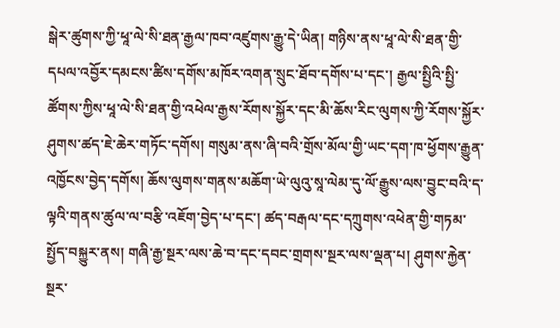སྒེར་ཚུགས་ཀྱི་ཕཱ་ལེ་སི་ཐན་རྒྱལ་ཁབ་འཛུགས་རྒྱུ་དེ་ཡིན། གཉིས་ནས་ཕཱ་ལེ་སི་ཐན་གྱི་དཔལ་འབྱོར་དམངས་ཚིས་དགོས་མཁོར་འགན་སྲུང་ཐོབ་དགོས་པ་དང་། རྒྱལ་སྤྱིའི་སྤྱི་ཚོགས་ཀྱིས་ཕཱ་ལེ་སི་ཐན་གྱི་འཕེལ་རྒྱས་རོགས་སྐྱོར་དང་མི་ཆོས་རིང་ལུགས་ཀྱི་རོགས་སྐྱོར་ཤུགས་ཚད་ཇེ་ཆེར་གཏོང་དགོས། གསུམ་ནས་ཞི་བའི་གྲོས་མོལ་གྱི་ཡང་དག་ཁ་ཕྱོགས་རྒྱུན་འཁྱོངས་བྱེད་དགོས། ཆོས་ལུགས་གནས་མཆོག་ཡེ་ལུའུ་སཱ་ལེམ་དུ་ལོ་རྒྱུས་ལས་བྱུང་བའི་ད་ལྟའི་གནས་ཚུལ་ལ་བརྩི་འཇོག་བྱེད་པ་དང་། ཚད་བརྒལ་དང་དཀྲུགས་འཕེན་གྱི་གཏམ་སྤྱོད་བསྐྱུར་ནས། གཞི་རྒྱ་སྔར་ལས་ཆེ་བ་དང་དབང་གྲགས་སྔར་ལས་ལྡན་པ། ཤུགས་རྐྱེན་སྔར་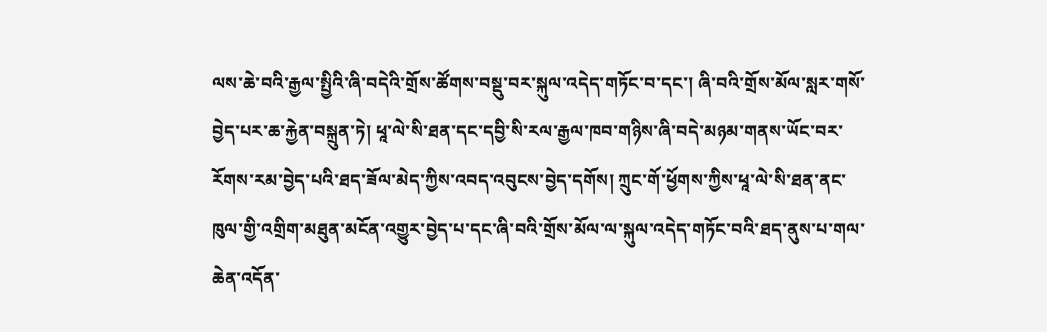ལས་ཆེ་བའི་རྒྱལ་སྤྱིའི་ཞི་བདེའི་གྲོས་ཚོགས་བསྡུ་བར་སྐུལ་འདེད་གཏོང་བ་དང་། ཞི་བའི་གྲོས་མོལ་སླར་གསོ་བྱེད་པར་ཆ་རྐྱེན་བསྐྲུན་ཏེ། ཕཱ་ལེ་སི་ཐན་དང་དབྱི་སི་རལ་རྒྱལ་ཁབ་གཉིས་ཞི་བདེ་མཉམ་གནས་ཡོང་བར་རོགས་རམ་བྱེད་པའི་ཐད་ཟོལ་མེད་ཀྱིས་འབད་འབུངས་བྱེད་དགོས། ཀྲུང་གོ་ཕྱོགས་ཀྱིས་ཕཱ་ལེ་སི་ཐན་ནང་ཁུལ་གྱི་འགྲིག་མཐུན་མངོན་འགྱུར་བྱེད་པ་དང་ཞི་བའི་གྲོས་མོལ་ལ་སྐུལ་འདེད་གཏོང་བའི་ཐད་ནུས་པ་གལ་ཆེན་འདོན་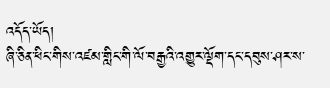འདོད་ཡོད།
ཞི་ཅིན་ཕིང་གིས་འཛམ་གླིང་གི་ལོ་བརྒྱའི་འགྱུར་ལྡོག་དང་དབུས་ཤར་ས་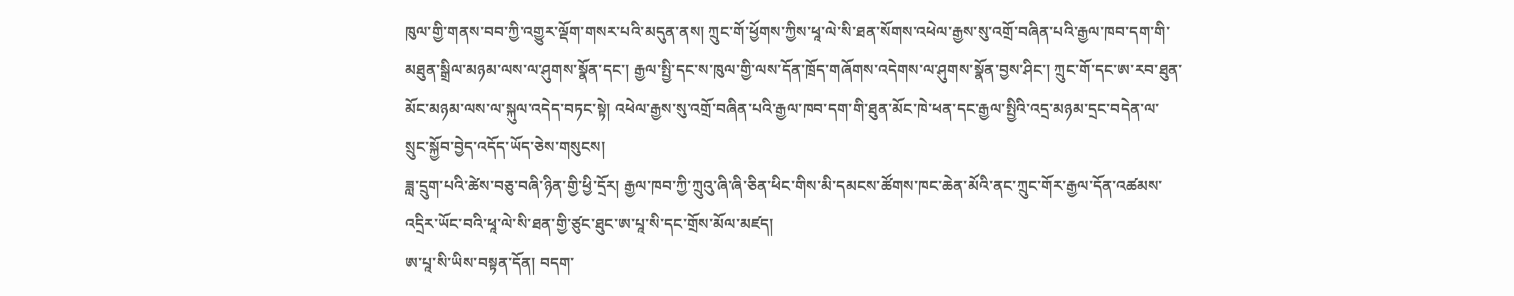ཁུལ་གྱི་གནས་བབ་ཀྱི་འགྱུར་ལྡོག་གསར་པའི་མདུན་ནས། ཀྲུང་གོ་ཕྱོགས་ཀྱིས་ཕཱ་ལེ་སི་ཐན་སོགས་འཕེལ་རྒྱས་སུ་འགྲོ་བཞིན་པའི་རྒྱལ་ཁབ་དག་གི་མཐུན་སྒྲིལ་མཉམ་ལས་ལ་ཤུགས་སྣོན་དང་། རྒྱལ་སྤྱི་དང་ས་ཁུལ་གྱི་ལས་དོན་ཁྲོད་གཞོགས་འདེགས་ལ་ཤུགས་སྣོན་བྱས་ཤིང་། ཀྲུང་གོ་དང་ཨ་རབ་ཐུན་མོང་མཉམ་ལས་ལ་སྐུལ་འདེད་བཏང་སྟེ། འཕེལ་རྒྱས་སུ་འགྲོ་བཞིན་པའི་རྒྱལ་ཁབ་དག་གི་ཐུན་མོང་ཁེ་ཕན་དང་རྒྱལ་སྤྱིའི་འདྲ་མཉམ་དྲང་བདེན་ལ་སྲུང་སྐྱོབ་བྱེད་འདོད་ཡོད་ཅེས་གསུངས།
ཟླ་དྲུག་པའི་ཚེས་བཅུ་བཞི་ཉིན་གྱི་ཕྱི་དྲོར། རྒྱལ་ཁབ་ཀྱི་ཀྲུའུ་ཞི་ཞི་ཅིན་ཕིང་གིས་མི་དམངས་ཚོགས་ཁང་ཆེན་མོའི་ནང་ཀྲུང་གོར་རྒྱལ་དོན་འཚམས་འདྲིར་ཡོང་བའི་ཕཱ་ལེ་སི་ཐན་གྱི་ཙུང་ཐུང་ཨ་པཱ་སི་དང་གྲོས་མོལ་མཛད།
ཨ་པཱ་སི་ཡིས་བསྟན་དོན། བདག་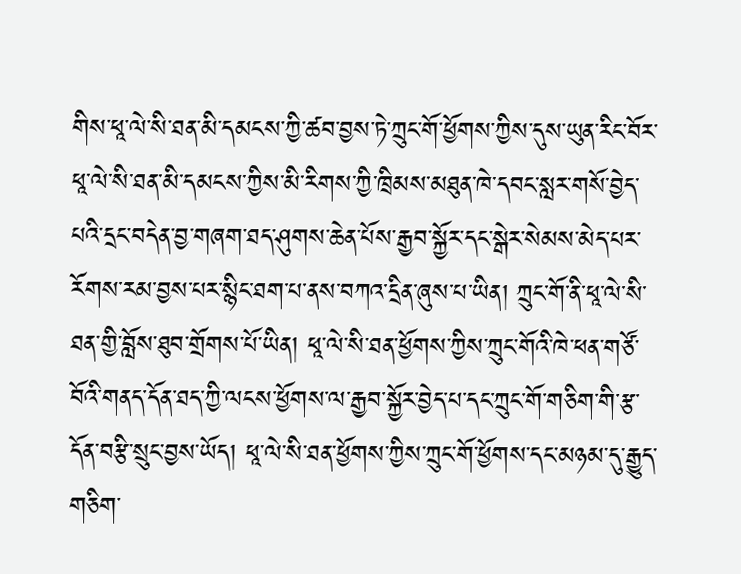གིས་ཕཱ་ལེ་སི་ཐན་མི་དམངས་ཀྱི་ཚབ་བྱས་ཏེ་ཀྲུང་གོ་ཕྱོགས་ཀྱིས་དུས་ཡུན་རིང་བོར་ཕཱ་ལེ་སི་ཐན་མི་དམངས་ཀྱིས་མི་རིགས་ཀྱི་ཁྲིམས་མཐུན་ཁེ་དབང་སླར་གསོ་བྱེད་པའི་དྲང་བདེན་བྱ་གཞག་ཐད་ཤུགས་ཆེན་པོས་རྒྱབ་སྐྱོར་དང་སྒེར་སེམས་མེད་པར་རོགས་རམ་བྱས་པར་སྙིང་ཐག་པ་ནས་བཀའ་དྲིན་ཞུས་པ་ཡིན། ཀྲུང་གོ་ནི་ཕཱ་ལེ་སི་ཐན་གྱི་བློས་ཐུབ་གྲོགས་པོ་ཡིན། ཕཱ་ལེ་སི་ཐན་ཕྱོགས་ཀྱིས་ཀྲུང་གོའི་ཁེ་ཕན་གཙོ་བོའི་གནད་དོན་ཐད་ཀྱི་ལངས་ཕྱོགས་ལ་རྒྱབ་སྐྱོར་བྱེད་པ་དང་ཀྲུང་གོ་གཅིག་གི་རྩ་དོན་བརྩི་སྲུང་བྱས་ཡོད། ཕཱ་ལེ་སི་ཐན་ཕྱོགས་ཀྱིས་ཀྲུང་གོ་ཕྱོགས་དང་མཉམ་དུ་རྒྱུད་གཅིག་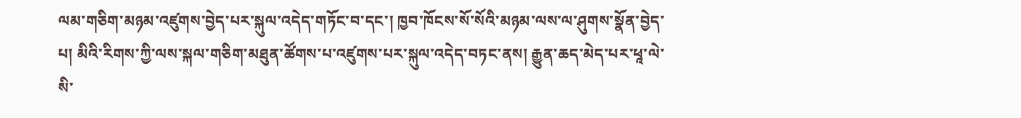ལམ་གཅིག་མཉམ་འཛུགས་བྱེད་པར་སྐུལ་འདེད་གཏོང་བ་དང་། ཁྱབ་ཁོངས་སོ་སོའི་མཉམ་ལས་ལ་ཤུགས་སྣོན་བྱེད་པ། མིའི་རིགས་ཀྱི་ལས་སྐལ་གཅིག་མཐུན་ཚོགས་པ་འཛུགས་པར་སྐུལ་འདེད་བཏང་ནས། རྒྱུན་ཆད་མེད་པར་ཕཱ་ལེ་སི་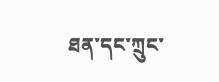ཐན་དང་ཀྲུང་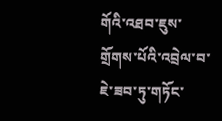གོའི་འཐབ་ཇུས་གྲོགས་པོའི་འབྲེལ་བ་ཇེ་ཟབ་ཏུ་གཏོང་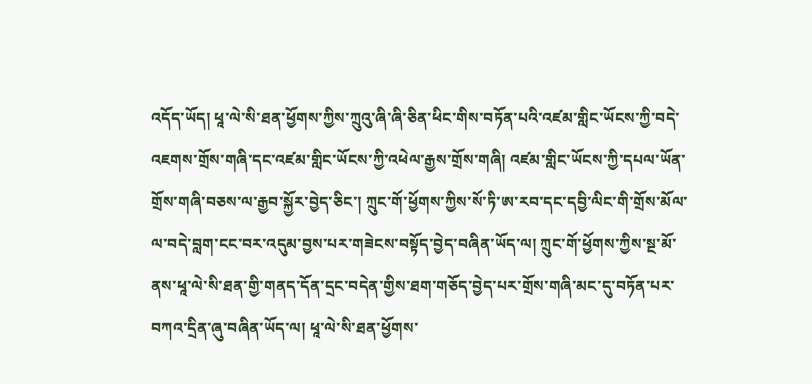འདོད་ཡོད། ཕཱ་ལེ་སི་ཐན་ཕྱོགས་ཀྱིས་ཀྲུའུ་ཞི་ཞི་ཅིན་ཕིང་གིས་བཏོན་པའི་འཛམ་གླིང་ཡོངས་ཀྱི་བདེ་འཇགས་གྲོས་གཞི་དང་འཛམ་གླིང་ཡོངས་ཀྱི་འཕེལ་རྒྱས་གྲོས་གཞི། འཛམ་གླིང་ཡོངས་ཀྱི་དཔལ་ཡོན་གྲོས་གཞི་བཅས་ལ་རྒྱབ་སྐྱོར་བྱེད་ཅིང་། ཀྲུང་གོ་ཕྱོགས་ཀྱིས་སོ་ཏི་ཨ་རབ་དང་དབྱི་ལིང་གི་གྲོས་མོལ་ལ་བདེ་བླག་ངང་བར་འདུམ་བྱས་པར་གཟེངས་བསྟོད་བྱེད་བཞིན་ཡོད་ལ། ཀྲུང་གོ་ཕྱོགས་ཀྱིས་སྔ་མོ་ནས་ཕཱ་ལེ་སི་ཐན་གྱི་གནད་དོན་དྲང་བདེན་གྱིས་ཐག་གཅོད་བྱེད་པར་གྲོས་གཞི་མང་དུ་བཏོན་པར་བཀའ་དྲིན་ཞུ་བཞིན་ཡོད་ལ། ཕཱ་ལེ་སི་ཐན་ཕྱོགས་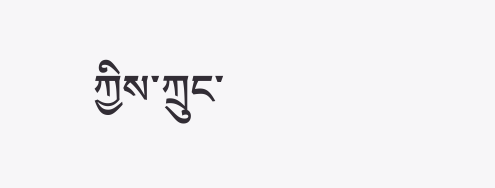ཀྱིས་ཀྲུང་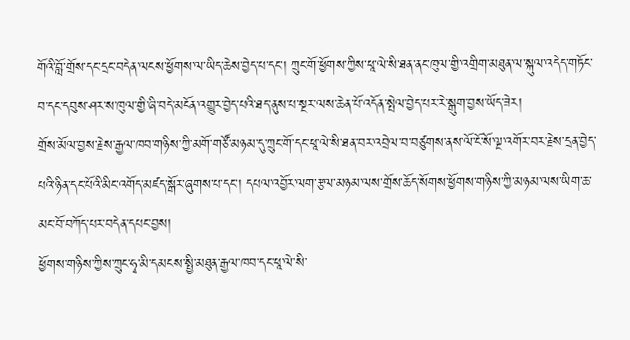གོའི་བློ་གྲོས་དང་དྲང་བདེན་ལངས་ཕྱོགས་ལ་ཡིད་ཆེས་བྱེད་པ་དང་། ཀྲུང་གོ་ཕྱོགས་ཀྱིས་ཕཱ་ལེ་སི་ཐན་ནང་ཁུལ་གྱི་འགྲིག་མཐུན་ལ་སྐུལ་འདེད་གཏོང་བ་དང་དབུས་ཤར་ས་ཁུལ་གྱི་ཞི་བདེ་མངོན་འགྱུར་བྱེད་པའི་ཐད་ནུས་པ་སྔར་ལས་ཆེན་པོ་འདོན་སྤེལ་བྱེད་པར་རེ་སྒུག་བྱས་ཡོད་ཟེར།
གྲོས་མོལ་བྱས་རྗེས་རྒྱལ་ཁབ་གཉིས་ཀྱི་མགོ་གཙོ་མཉམ་དུ་ཀྲུང་གོ་དང་ཕཱ་ལེ་སི་ཐན་བར་འབྲེལ་བ་བཙུགས་ནས་ལོ་ངོ་སོ་ལྔ་འགོར་བར་རྗེས་དྲན་བྱེད་པའི་ཉིན་དང་པོའི་མིང་འགོད་མཛད་སྒོར་ཞུགས་པ་དང་། དཔལ་འབྱོར་ལག་རྩལ་མཉམ་ལས་གྲོས་ཆོད་སོགས་ཕྱོགས་གཉིས་ཀྱི་མཉམ་ལས་ཡིག་ཆ་མང་བོ་བཀོད་པར་བདེན་དཔང་བྱས།
ཕྱོགས་གཉིས་ཀྱིས་ཀྲུང་ཧྭ་མི་དམངས་སྤྱི་མཐུན་རྒྱལ་ཁབ་དང་ཕཱ་ལེ་སི་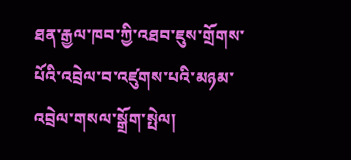ཐན་རྒྱལ་ཁབ་ཀྱི་འཐབ་ཇུས་གྲོགས་པོའི་འབྲེལ་བ་འཛུགས་པའི་མཉམ་འབྲེལ་གསལ་སྒྲོག་སྤེལ།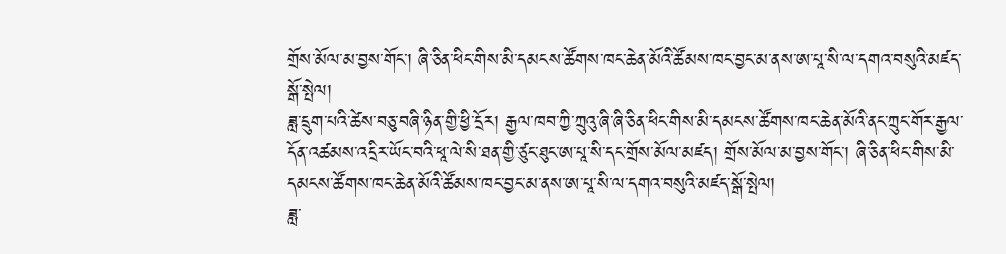གྲོས་མོལ་མ་བྱས་གོང་། ཞི་ཅིན་ཕིང་གིས་མི་དམངས་ཚོགས་ཁང་ཆེན་མོའི་ཚོམས་ཁང་བྱང་མ་ནས་ཨ་པཱ་སི་ལ་དགའ་བསུའི་མཛད་སྒོ་སྤེལ།
ཟླ་དྲུག་པའི་ཚེས་བཅུ་བཞི་ཉིན་གྱི་ཕྱི་དྲོར། རྒྱལ་ཁབ་ཀྱི་ཀྲུའུ་ཞི་ཞི་ཅིན་ཕིང་གིས་མི་དམངས་ཚོགས་ཁང་ཆེན་མོའི་ནང་ཀྲུང་གོར་རྒྱལ་དོན་འཚམས་འདྲིར་ཡོང་བའི་ཕཱ་ལེ་སི་ཐན་གྱི་ཙུང་ཐུང་ཨ་པཱ་སི་དང་གྲོས་མོལ་མཛད། གྲོས་མོལ་མ་བྱས་གོང་། ཞི་ཅིན་ཕིང་གིས་མི་དམངས་ཚོགས་ཁང་ཆེན་མོའི་ཚོམས་ཁང་བྱང་མ་ནས་ཨ་པཱ་སི་ལ་དགའ་བསུའི་མཛད་སྒོ་སྤེལ།
ཟླ་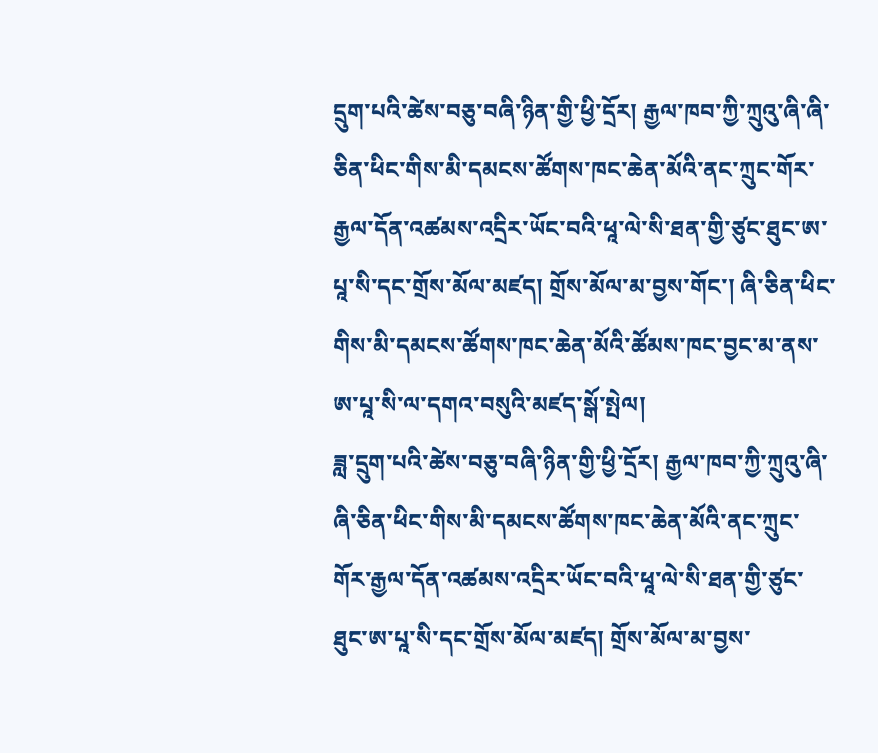དྲུག་པའི་ཚེས་བཅུ་བཞི་ཉིན་གྱི་ཕྱི་དྲོར། རྒྱལ་ཁབ་ཀྱི་ཀྲུའུ་ཞི་ཞི་ཅིན་ཕིང་གིས་མི་དམངས་ཚོགས་ཁང་ཆེན་མོའི་ནང་ཀྲུང་གོར་རྒྱལ་དོན་འཚམས་འདྲིར་ཡོང་བའི་ཕཱ་ལེ་སི་ཐན་གྱི་ཙུང་ཐུང་ཨ་པཱ་སི་དང་གྲོས་མོལ་མཛད། གྲོས་མོལ་མ་བྱས་གོང་། ཞི་ཅིན་ཕིང་གིས་མི་དམངས་ཚོགས་ཁང་ཆེན་མོའི་ཚོམས་ཁང་བྱང་མ་ནས་ཨ་པཱ་སི་ལ་དགའ་བསུའི་མཛད་སྒོ་སྤེལ།
ཟླ་དྲུག་པའི་ཚེས་བཅུ་བཞི་ཉིན་གྱི་ཕྱི་དྲོར། རྒྱལ་ཁབ་ཀྱི་ཀྲུའུ་ཞི་ཞི་ཅིན་ཕིང་གིས་མི་དམངས་ཚོགས་ཁང་ཆེན་མོའི་ནང་ཀྲུང་གོར་རྒྱལ་དོན་འཚམས་འདྲིར་ཡོང་བའི་ཕཱ་ལེ་སི་ཐན་གྱི་ཙུང་ཐུང་ཨ་པཱ་སི་དང་གྲོས་མོལ་མཛད། གྲོས་མོལ་མ་བྱས་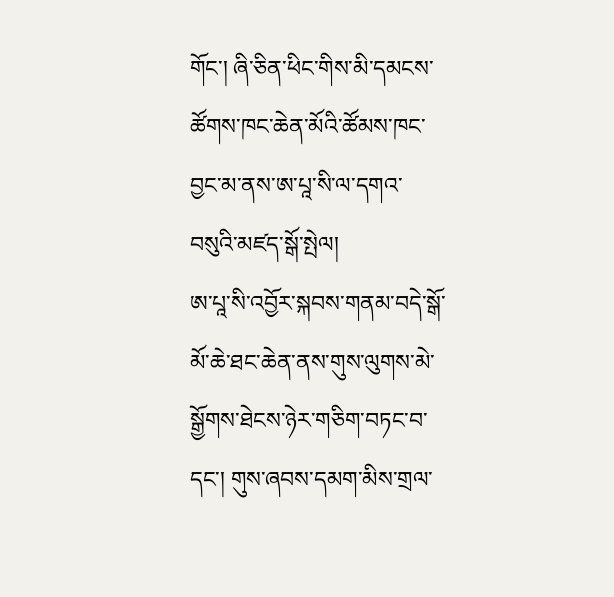གོང་། ཞི་ཅིན་ཕིང་གིས་མི་དམངས་ཚོགས་ཁང་ཆེན་མོའི་ཚོམས་ཁང་བྱང་མ་ནས་ཨ་པཱ་སི་ལ་དགའ་བསུའི་མཛད་སྒོ་སྤེལ།
ཨ་པཱ་སི་འབྱོར་སྐབས་གནམ་བདེ་སྒོ་མོ་ཆེ་ཐང་ཆེན་ནས་གུས་ལུགས་མེ་སྒྱོགས་ཐེངས་ཉེར་གཅིག་བཏང་བ་དང་། གུས་ཞབས་དམག་མིས་གྲལ་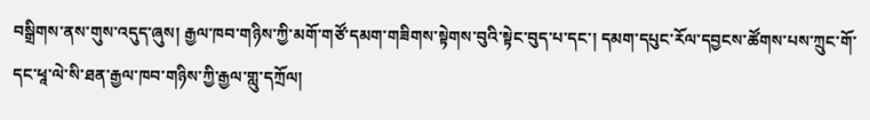བསྒྲིགས་ནས་གུས་འདུད་ཞུས། རྒྱལ་ཁབ་གཉིས་ཀྱི་མགོ་གཙོ་དམག་གཟིགས་སྟེགས་བུའི་སྟེང་བུད་པ་དང་། དམག་དཔུང་རོལ་དབྱངས་ཚོགས་པས་ཀྲུང་གོ་དང་ཕཱ་ལེ་སི་ཐན་རྒྱལ་ཁབ་གཉིས་ཀྱི་རྒྱལ་གླུ་དཀྲོལ།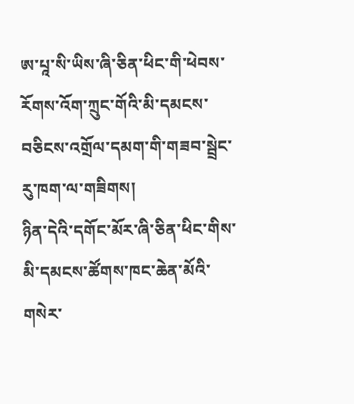ཨ་པཱ་སི་ཡིས་ཞི་ཅིན་ཕིང་གི་ཕེབས་རོགས་འོག་ཀྲུང་གོའི་མི་དམངས་བཅིངས་འགྲོལ་དམག་གི་གཟབ་སྦྲེང་རུ་ཁག་ལ་གཟིགས།
ཉིན་དེའི་དགོང་མོར་ཞི་ཅིན་ཕིང་གིས་མི་དམངས་ཚོགས་ཁང་ཆེན་མོའི་གསེར་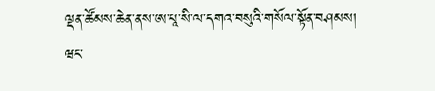ལྡན་ཚོམས་ཆེན་ནས་ཨ་པཱ་སི་ལ་དགའ་བསུའི་གསོལ་སྟོན་བཤམས།
ཝང་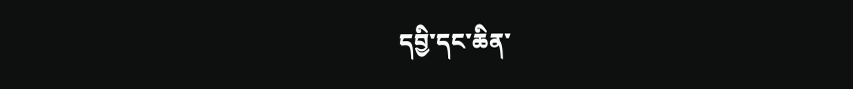དབྱི་དང་ཆིན་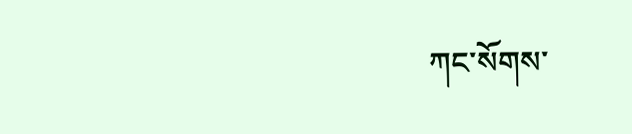ཀང་སོགས་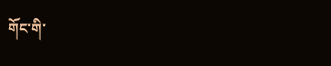གོང་གི་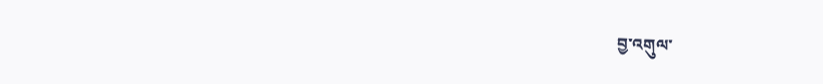བྱ་འགུལ་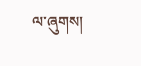ལ་ཞུགས།